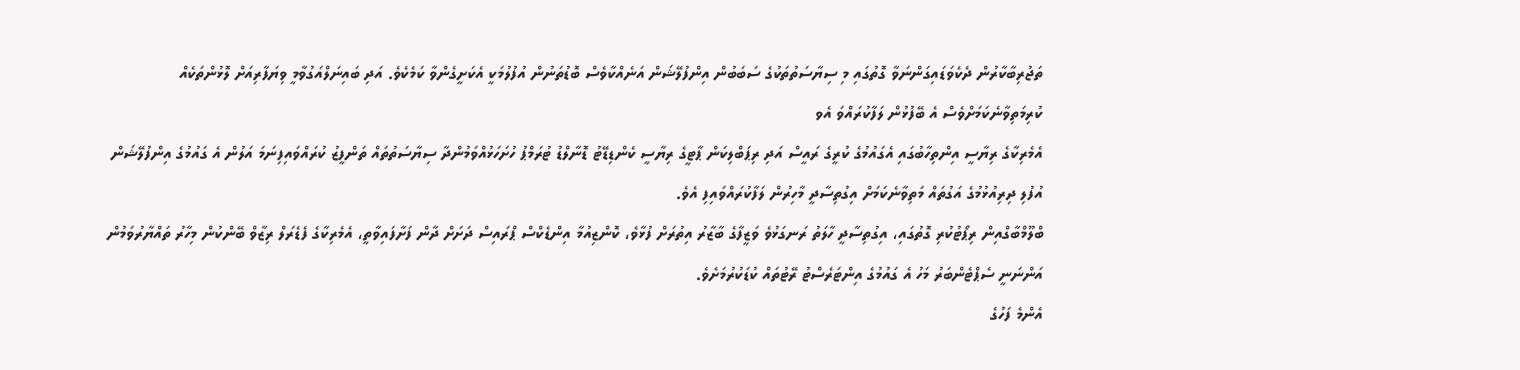ތަޖުރިބާކާރުން ދެކެވަޑައިގަންނަވާ ގޮތުގައި މި ސިޔާސަތުތަކުގެ ސަބަބުން އިންފުލޭޝަން އަނެއްކާވެސް ބޮޑުތަނުން އުފުލުމަކީ އެކަށީގެންވާ ކަމެކެވެ. އަދި ބައިނަލްއަގުވާމީ ވިޔަފާރިއަށް ލޮޅުންތަކެއް ކުރިމަތިވާނެކަމަށްވެސް އެ ބޭފުޅުން ލަފާކުރައްވަ އެވ
އެމެރިކާގެ ރިޔާސީ އިންތިހާބުގައި އެގައުމުގެ ކުރީގެ ރައީސް އަދި ރިޕަބްލިކަން ޕާޓީގެ ރިޔާސީ ކެންޑިޑޭޓު ޑޮނާލްޑު ޓުރަމްޕު ހުށަހަޅުއްވަމުންދާ ސިޔާސަތުތައް ތަންފީޒު ކުރައްވައިފިނަމަ އަލުން އެ ގައުމުގެ އިންފުލޭޝަން އުފުލި ދިރިއުޅުމުގެ އަގުތައް މަތިވާނެކަމަށް އިގުތިސާދީ މާހިރުން ލަފާކުރައްވައިފި އެވެ.
ބްލޫމްބާގްއިން ރިޕޯޓުކުރި ގޮތުގައި، އިގުތިސާދީ ހާލަތު ރަނގަޅުވެ ވަޒީފާގެ ބާޒާރު އިތުރަށް ފުޅާވެ، ކޮންޒިއުމާ އިންޑެކްސް ޕްރައިސް ދަށަށް ދާން ފަށާފައިވާތީ، އެމެރިކާގެ ފެޑެރަލް ރިޒާވް ބޭންކުން މިހާރު ތައްޔާރުވަމުން އަންނަނީ ސެޕްޓެންބަރު މަހު އެ ގައުމުގެ އިންޓަރެސްޓު ރޭޓުތައް ކުޑަކުރުމަށެވެ.
އެންމެ ފަހުގެ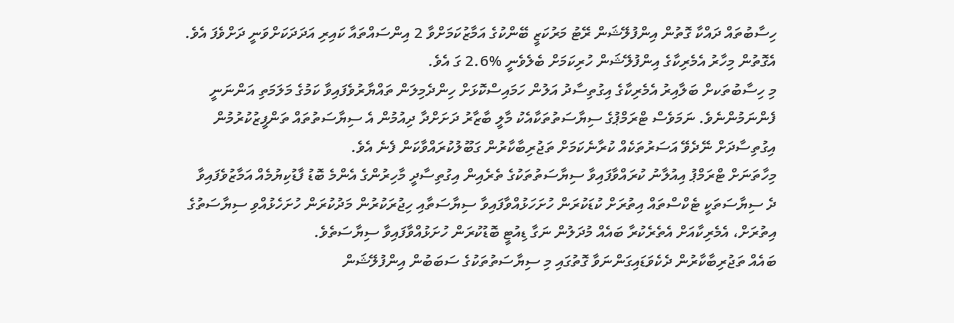ހިސާބުތައް ދައްކާ ގޮތުން އިންފުލޭޝަން ރޭޓު މަރުކަޒީ ބޭންކުގެ އަމާޒުކަމަށްވާ 2 އިންސައްތައާ ކައިރި އަދަދަކަށްވަނީ ދަށްވެފަ އެވެ. އެގޮތުން މިހާރު އެމެރިކާގެ އިންފުލޭޝަން ހުރިކަމަށް ބެލެވެނީ %2.6 ގަ އެވެ.
މި ހިސާބުތަކށް ބަލާއިރު އެމެރިކާގެ އިގުތިސާދު އަލުން ހަމައިސްކޮޅަށް ހިންދެމިލަން ތައްޔާރުވެފައިވާ ކަމުގެ މަލަމަތި އަންނަނީ ފެންނަމުންނެވެ. ނަމަވެސް ޓްރަމްޕުގެ ސިޔާސަތުތަކާއެކު މާލީ ބާޒާރު ދަށަށްދާ ދިއުމުން އެ ސިޔާސަތުތައް ތަންފީޒުކުރުމުން އިގުތިސާދަށް ނޭދެވޭ އަސަރުތަކެއް ކުރާނެކަމަށް ތަޖުރިބާކާރުން ގަބޫލުކުރައްވާކަން ފެނެ އެވެ.
މިހާތަނަށް ޓްރަމްޕު އިއުލާނު ކުރައްވާފައިވާ ސިޔާސަތުތަކުގެ ތެރެއިން އިގުތިސާދީ މާހިރުންގެ އެންމެ ބޮޑު ފާޑުކިޔުމެއް އަމާޒުވެފައިވާ ދެ ސިޔާސަތަކީ ޓެކްސްތައް އިތުރަށް ކުޑަކުރަން ހުށަހަޅުއްވާފައިވާ ސިޔާސަތާއި ހިޖުރަކުރުން މަދުކުރަން ހުށަހެޅުއްވި ސިޔާސަތުގެ އިތުރަށް، އެމެރިކާއަށް އެތެރެކުރާ ބައެއް މުދަލުން ނަގާ ޑިއުޓީ ބޮޑުކުރަން ހުށަޅުއްވާފައިވާ ސިޔާސަތެވެ.
ބައެއް ތަޖުރިބާކާރުން ދެކެވަޑައިގަންނަވާ ގޮތުގައި މި ސިޔާސަތުތަކުގެ ސަބަބުން އިންފުލޭޝަން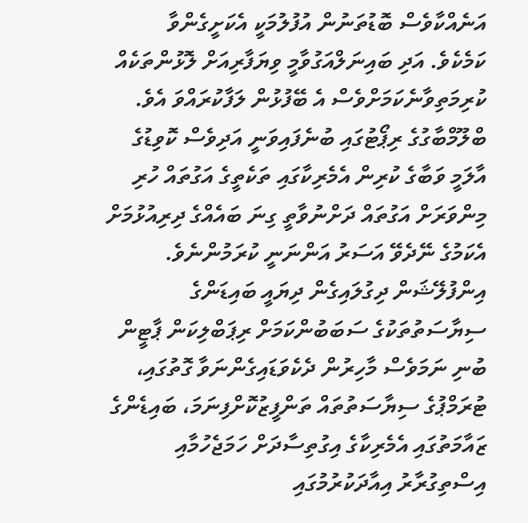އަނެއްކާވެސް ބޮޑުތަނުން އުފުލުމަކީ އެކަށީގެންވާ ކަމެކެވެ. އަދި ބައިނަލްއަގުވާމީ ވިޔަފާރިއަށް ލޮޅުންތަކެއް ކުރިމަތިވާނެކަމަށްވެސް އެ ބޭފުޅުން ލަފާކުރައްވަ އެވެ.
ބްލޫމްބާގުގެ ރިޕޯޓުގައި ބުނެފައިވަނީ އަދިވެސް ކޮވިޑުގެ އާލަމީ ވަބާގެ ކުރިން އެމެރިކާގައި ތަކެތީގެ އަގުތައް ހުރި މިންވަރަށް އަގުތައް ދަށްނުވާތީ ގިނަ ބައެއްގެ ދިރިއުޅުމަށް އެކަމުގެ ނޭދެވޭ އަސަރު އަންނަނީ ކުރަމުންނެވެ.
އިންފުލޭޝަން ދިގުލައިގެން ދިޔައީ ބައިޑަންގެ ސިޔާސަތުތަކުގެ ސަބަބުންކަމަށް ރިޕަބްލިކަން ޕާޓީން ބުނި ނަމަވެސް މާހިރުން ދެކެވަޑައިގެންނަވާ ގޮތުގައި، ޓުރަމްޕުގެ ސިޔާސަތުތައް ތަންފީޒުކޮށްފިނަމަ، ބައިޑެންގެ ޒައާމަތުގައި އެމެރިކާގެ އިގުތިސާދަށް ހަމަޖެހުމާއި އިސްތިގުރާރު އިއާދަކުރުމުގައި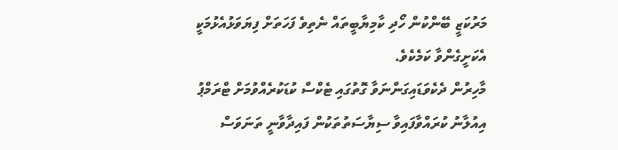މަރުކަޒީ ބޭންކުން ހޯދި ކާމިޔާބީތައް ނެތިވެ ފަހަތަށް ފިޔަވަޅުއެޅުމަކީ އެކަށީގެންވާ ކަމެކެވެ.
މާހިރުން ދެކެވަޑައިގަންނަވާ ގޮތުގައި ޓެކްސް ކުޑަކުރެއްވުމަށް ޓްރަމްޕު އިއުލާނު ކުރައްވާފައިވާ ސިޔާސަތުތަކުން ފައިދާވާނީ ތަނަވަސް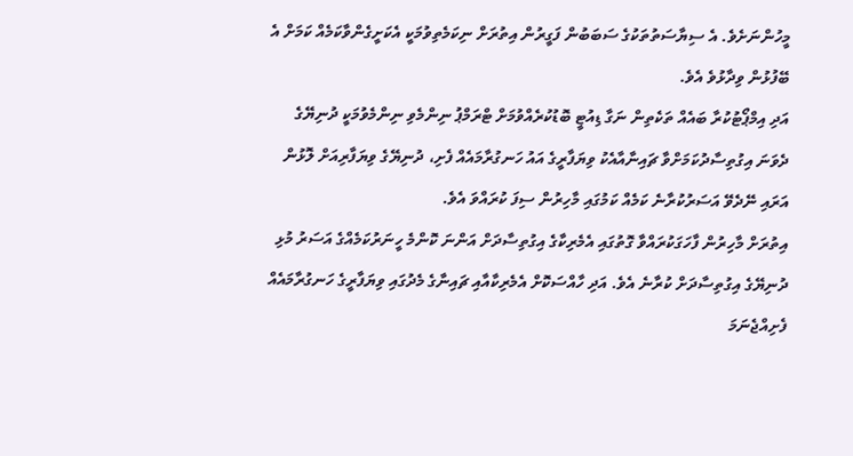މީހުންނަށެވެ. އެ ސިޔާސަތުތަކުގެ ސަބަބުން ފަގީރުން އިތުރަށް ނިކަމެތިވުމަކީ އެކަށީގެންވާކަމެއް ކަމަށް އެ ބޭފުޅުން ވިދާޅުވެ އެވެ.
އަދި އިމްޕޯޓުކުރާ ބައެއް ތަކެތިން ނަގާ ޑިއުޓީ ބޮޑުކުރެއްވުމަށް ޓްރަމްޕު ނިންމެވި ނިންމެވުމަކީ ދުނިޔޭގެ ދެވަނަ އިގުތިސާދުކަމަށްވާ ޗައިނާއާއެކު ވިޔަފާރީގެ އައު ހަނގުރާމައެއް ފެށި، ދުނިޔޭގެ ވިޔަފާރިއަށް ލޮޅުން އަރައި ނޭދެވޭ އަސަރުކުރާނެ ކަމެއް ކަމުގައި މާހިރުން ސިފަ ކުރައްވަ އެވެ.
އިތުރަށް މާހިރުން ފާހަގަކުރައްވާ ގޮތުގައި އެމެރިކާގެ އިގުތިސާދަށް އަންނަ ކޮންމެ ހީނަރުކަމެއްގެ އަސަރު މުޅި ދުނިޔޭގެ އިގުތިސާދަށް ކުރާނެ އެވެ. އަދި ހާއްސަކޮށް އެމެރިކާއާއި ޗައިނާގެ މެދުގައި ވިޔަފާރީގެ ހަނގުރާމައެއް ފެށިއްޖެނަމަ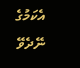އެކަމުގެ ނޭދެވޭ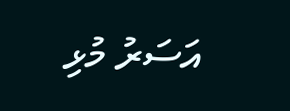އަސަރު މުޅި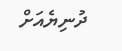ދުނިޔެއަށް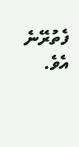ފެތުރޭނެ އެވެ.